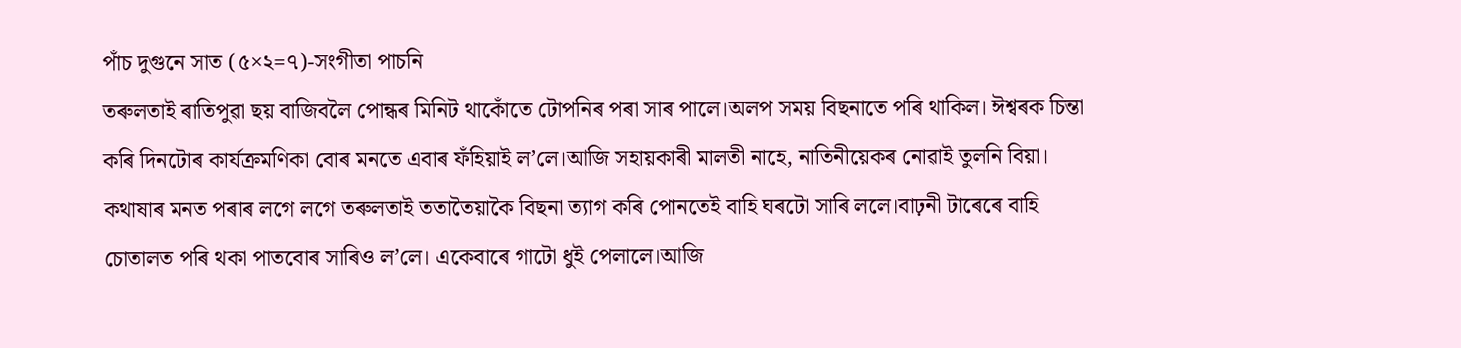পাঁচ দুগুনে সাত (৫×২=৭)-সংগীতা পাচনি
তৰুলতাই ৰাতিপুৱা ছয় বাজিবলৈ পোন্ধৰ মিনিট থাকোঁতে টোপনিৰ পৰা সাৰ পালে।অলপ সময় বিছনাতে পৰি থাকিল। ঈশ্বৰক চিন্তা কৰি দিনটোৰ কাৰ্যক্ৰমণিকা বোৰ মনতে এবাৰ ফঁহিয়াই ল’লে।আজি সহায়কাৰী মালতী নাহে, নাতিনীয়েকৰ নোৱাই তুলনি বিয়া। কথাষাৰ মনত পৰাৰ লগে লগে তৰুলতাই ততাতৈয়াকৈ বিছনা ত্যাগ কৰি পোনতেই বাহি ঘৰটো সাৰি ললে।বাঢ়নী টাৰেৰে বাহি চোতালত পৰি থকা পাতবোৰ সাৰিও ল’লে। একেবাৰে গাটো ধুই পেলালে।আজি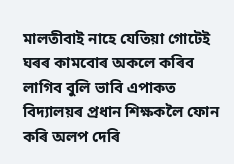মালতীবাই নাহে যেতিয়া গোটেই ঘৰৰ কামবোৰ অকলে কৰিব লাগিব বুলি ভাবি এপাকত বিদ্যালয়ৰ প্ৰধান শিক্ষকলৈ ফোন কৰি অলপ দেৰি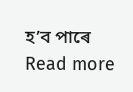হ’ব পাৰে
Read more